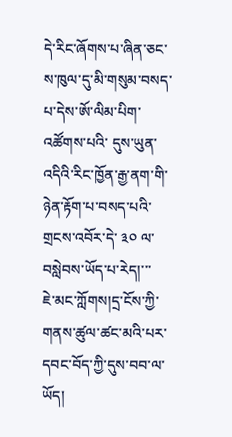དེ་རིང་ཞོགས་པ་ཞིན་ཅང་ས་ཁུལ་དུ་མི་གསུམ་བསད་པ་དེས་ཨོ་ལིམ་པིག་འཚོགས་པའི་ དུས་ཡུན་འདིའི་རིང་ཁྱོན་རྒྱ་ནག་གི་ཉེན་རྟོག་པ་བསད་པའི་གྲངས་འབོར་དེ་ ༣༠ ལ་བསླེབས་ཡོད་པ་རེད།་་་
ཇེ་མང་ཀློགས།དྲ་ངོས་ཀྱི་གནས་ཚུལ་ཚང་མའི་པར་དབང་བོད་ཀྱི་དུས་བབ་ལ་ཡོད།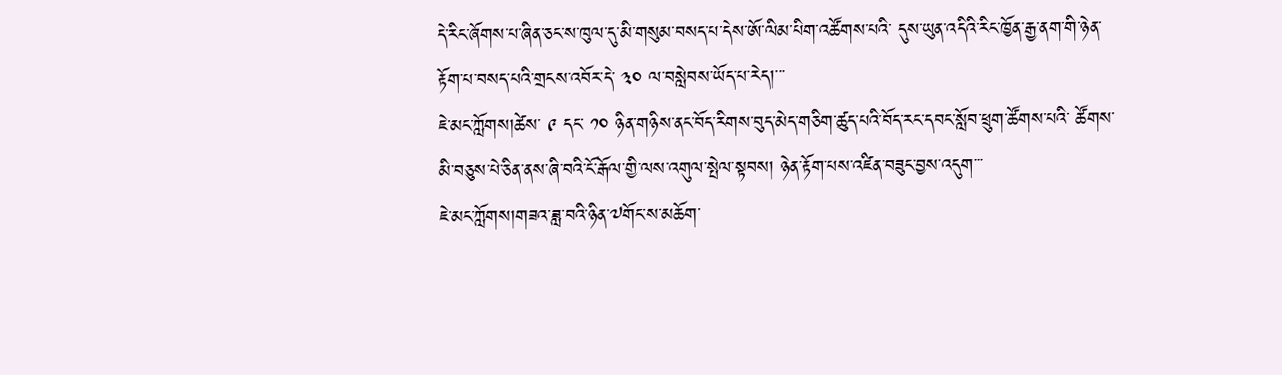དེ་རིང་ཞོགས་པ་ཞིན་ཅང་ས་ཁུལ་དུ་མི་གསུམ་བསད་པ་དེས་ཨོ་ལིམ་པིག་འཚོགས་པའི་ དུས་ཡུན་འདིའི་རིང་ཁྱོན་རྒྱ་ནག་གི་ཉེན་རྟོག་པ་བསད་པའི་གྲངས་འབོར་དེ་ ༣༠ ལ་བསླེབས་ཡོད་པ་རེད།་་་
ཇེ་མང་ཀློགས།ཚེས་ ༩ དང་ ༡༠ ཉིན་གཉིས་ནང་བོད་རིགས་བུད་མེད་གཅིག་ཚུད་པའི་བོད་རང་དབང་སློབ་ཕྲུག་ཚོགས་པའི་ ཚོགས་མི་བཅུས་པེ་ཅིན་ནས་ཞི་བའི་ངོ་རྒོལ་གྱི་ལས་འགུལ་སྤེལ་སྟབས། ཉེན་རྟོག་པས་འཛིན་བཟུང་བྱས་འདུག་་་
ཇེ་མང་ཀློགས།གཟའ་ཟླ་བའི་ཉིན་༧གོང་ས་མཆོག་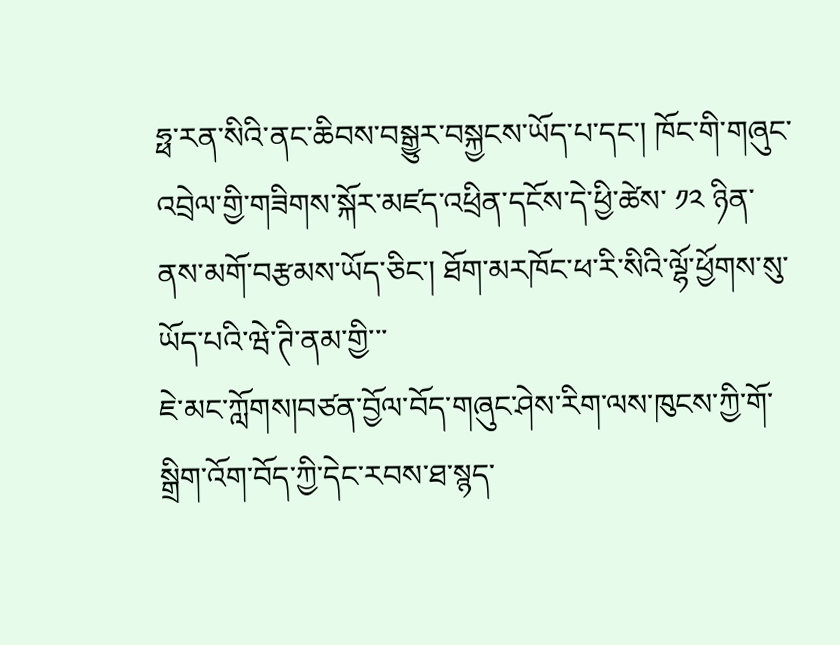ཧྥ་རན་སིའི་ནང་ཆིབས་བསྒྱུར་བསྐྱངས་ཡོད་པ་དང་། ཁོང་གི་གཞུང་འབྲེལ་གྱི་གཟིགས་སྐོར་མཛད་འཕྲིན་དངོས་དེ་ཕྱི་ཚེས་ ༡༢ ཉིན་ནས་མགོ་བརྩམས་ཡོད་ཅིང་། ཐོག་མརཁོང་ཕ་རི་སིའི་ལྷོ་ཕྱོགས་སུ་ཡོད་པའི་ཝེ་ཊི་ནམ་གྱི་་་
ཇེ་མང་ཀློགས།བཙན་བྱོལ་བོད་གཞུང་ཤེས་རིག་ལས་ཁུངས་ཀྱི་གོ་སྒྲིག་འོག་བོད་ཀྱི་དེང་རབས་ཐ་སྙད་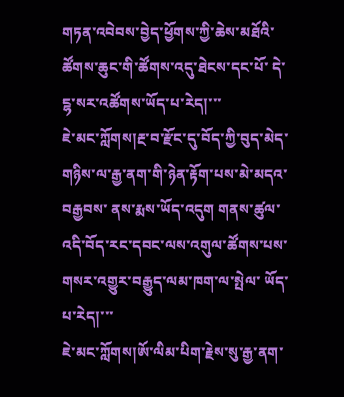གཏན་འབེབས་བྱེད་ཕྱོགས་ཀྱི་ཆེས་མཐོའི་ཚོགས་ཆུང་གི་ཚོགས་འདུ་ཐེངས་དང་པོ་ དེ་ངྷ་སར་འཚོགས་ཡོད་པ་རེད།་་་
ཇེ་མང་ཀློགས།རྔ་བ་རྫོང་དུ་བོད་ཀྱི་བུད་མེད་གཉིས་ལ་རྒྱ་ནག་གི་ཉེན་རྟོག་པས་མེ་མདའ་བརྒྱབས་ ནས་རྨས་ཡོད་འདུག གནས་ཚུལ་འདི་བོད་རང་དབང་ལས་འགུལ་ཚོགས་པས་གསར་འགྱུར་བརྒྱུད་ལམ་ཁག་ལ་སྤེལ་ ཡོད་པ་རེད།་་་
ཇེ་མང་ཀློགས།ཨོ་ལིམ་པིག་རྗེས་སུ་རྒྱ་ནག་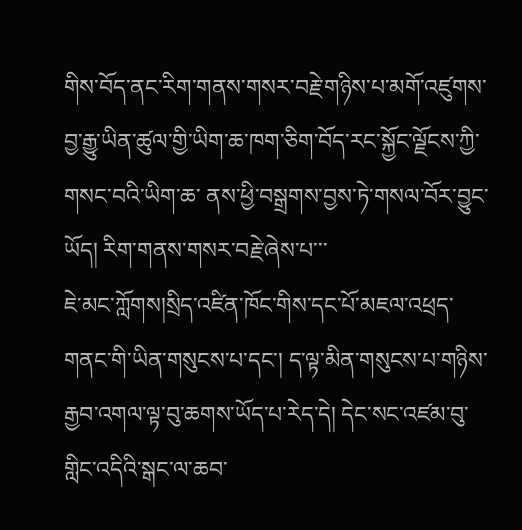གིས་བོད་ནང་རིག་གནས་གསར་བརྗེ་གཉིས་པ་མགོ་འཛུགས་བྱ་རྒྱུ་ཡིན་ཚུལ་གྱི་ཡིག་ཆ་ཁག་ཅིག་བོད་རང་སྐྱོང་ལྗོངས་ཀྱི་གསང་བའི་ཡིག་ཆ་ ནས་ཕྱི་བསྒྲགས་བྱས་ཏེ་གསལ་བོར་བྱུང་ཡོད། རིག་གནས་གསར་བརྗེ་ཞེས་པ་་་
ཇེ་མང་ཀློགས།སྲིད་འཛིན་ཁོང་གིས་དང་པོ་མཇལ་འཕྲད་གནང་གི་ཡིན་གསུངས་པ་དང་། ད་ལྟ་མིན་གསུངས་པ་གཉིས་རྒྱབ་འགལ་ལྟ་བུ་ཆགས་ཡོད་པ་རེད་དེ། དེང་སང་འཛམ་བུ་གླིང་འདིའི་སྒང་ལ་ཆབ་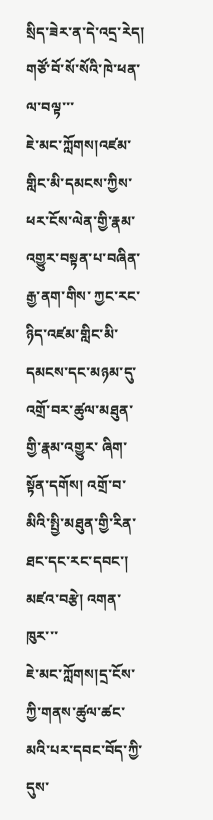སྲིད་ཟེར་ན་དེ་འདྲ་རེད། གཙོ་བོ་སོ་སོའི་ཁེ་ཕན་ལ་བལྟ་་་
ཇེ་མང་ཀློགས།འཛམ་གླིང་མི་དམངས་ཀྱིས་ཕར་ངོས་ལེན་གྱི་རྣམ་འགྱུར་བསྟན་པ་བཞིན་རྒྱ་ནག་གིས་ ཀྱང་རང་ཉིད་འཛམ་གླིང་མི་དམངས་དང་མཉམ་དུ་འགྲོ་བར་ཚུལ་མཐུན་གྱི་རྣམ་འགྱུར་ ཞིག་སྟོན་དགོས། འགྲོ་བ་མིའི་སྤྱི་མཐུན་གྱི་རིན་ཐང་དང་རང་དབང་། མཛའ་བརྩེ། འགན་ཁུར་་་
ཇེ་མང་ཀློགས།དྲ་ངོས་ཀྱི་གནས་ཚུལ་ཚང་མའི་པར་དབང་བོད་ཀྱི་དུས་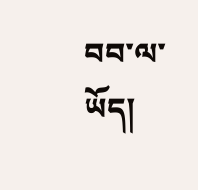བབ་ལ་ཡོད།